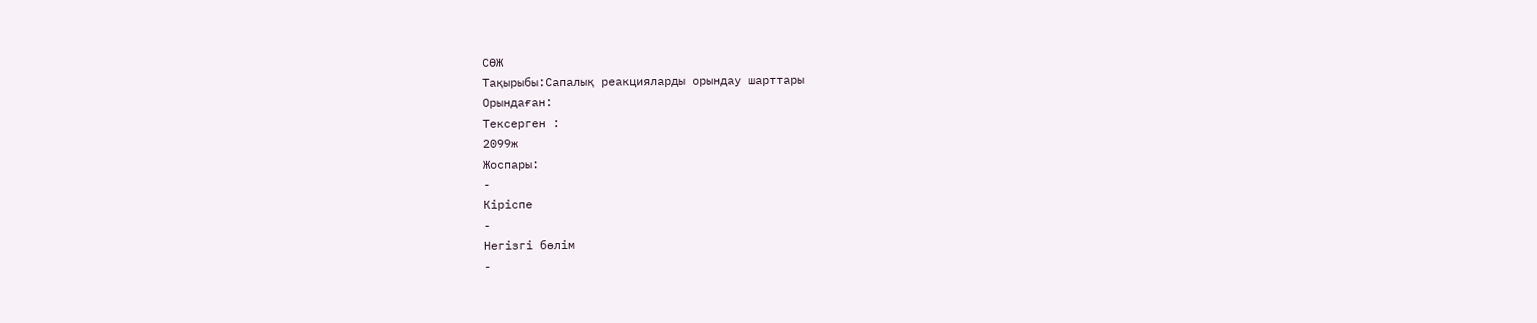СӨЖ
Тақырыбы:Сапалық реакцияларды орындау шарттары
Орындаған:
Тексерген :
2099ж
Жоспары:
-
Кіріспе
-
Негізгі бөлім
-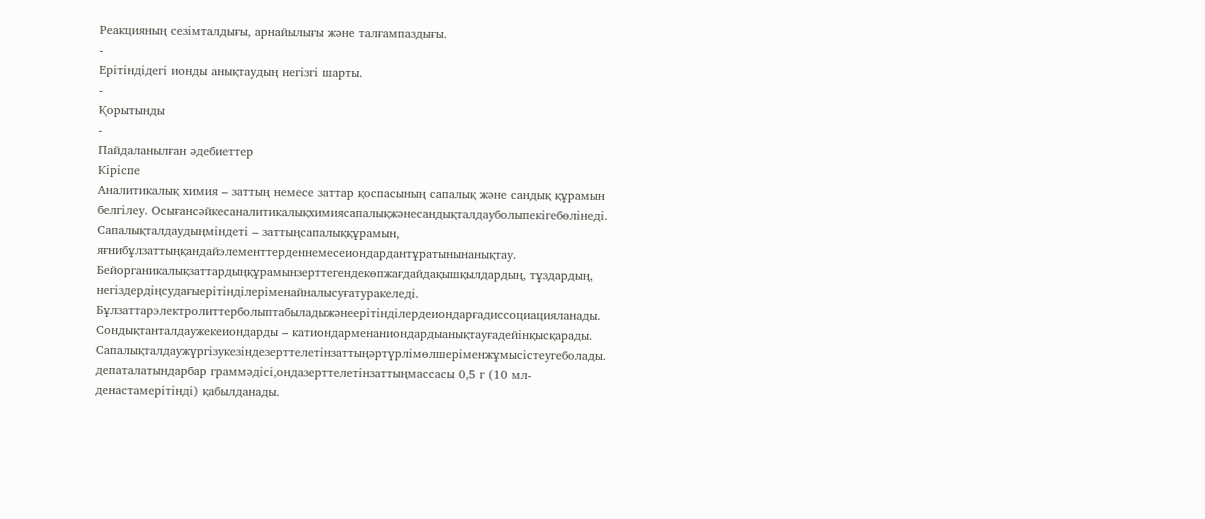Реакцияның сезімталдығы, арнайылығы және талғампаздығы.
-
Ерітіндідегі ионды анықтаудың негізгі шарты.
-
Қорытынды
-
Пайдаланылған әдебиеттер
Кіріспе
Аналитикалық химия – заттың немесе заттар қоспасының сапалық және сандық құрамын белгілеу. Осығансәйкесаналитикалықхимиясапалықжәнесандықталдауболыпекігебөлінеді.
Сапалықталдаудыңміндеті – заттыңсапалыққұрамын, яғнибұлзаттыңқандайэлементтерденнемесеиондардантұратынынанықтау.
Бейорганикалықзаттардыңқұрамынзерттегендекөпжағдайдақышқылдардың, тұздардың, негіздердіңсудағыерітінділеріменайналысуғатуракеледі. Бұлзаттарэлектролиттерболыптабыладыжәнеерітінділердеиондарғадиссоциацияланады. Сондықтанталдаужекеиондарды – катиондарменаниондардыанықтауғадейінқысқарады.
Сапалықталдаужүргізукезіндезерттелетінзаттыңәртүрлімөлшеріменжұмысістеугеболады. депаталатындарбар граммәдісі,ондазерттелетінзаттыңмассасы 0,5 г (10 мл-денастамерітінді) қабылданады.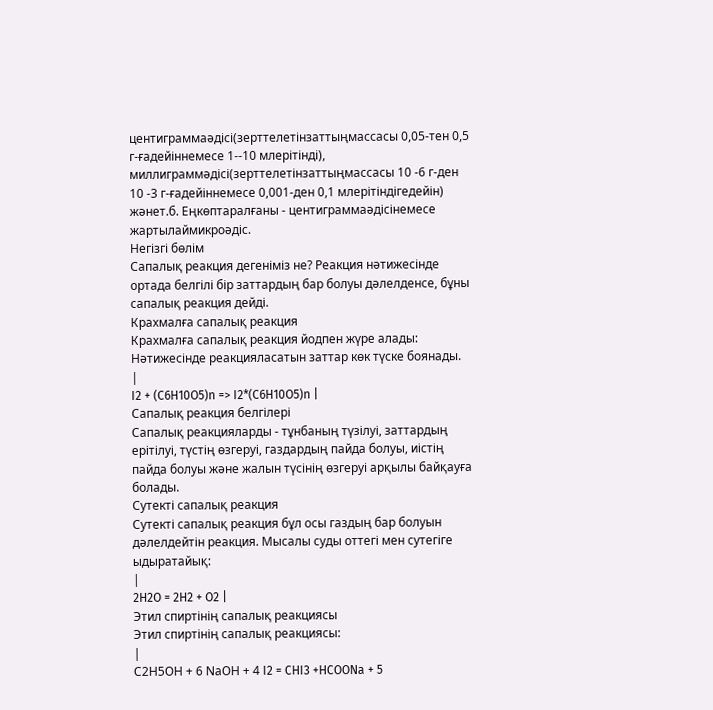центиграммаәдісі(зерттелетінзаттыңмассасы 0,05-тен 0,5 г-ғадейіннемесе 1--10 млерітінді), миллиграммәдісі(зерттелетінзаттыңмассасы 10 -6 г-ден 10 -3 г-ғадейіннемесе 0,001-ден 0,1 млерітіндігедейін) жәнет.б. Еңкөптаралғаны - центиграммаәдісінемесе жартылаймикроәдіс.
Негізгі бөлім
Сапалық реакция дегеніміз не? Реакция нәтижесінде ортада белгілі бір заттардың бар болуы дәлелденсе, бұны сапалық реакция дейді.
Крахмалға сапалық реакция
Крахмалға сапалық реакция йодпен жүре алады:
Нәтижесінде реакцияласатын заттар көк түске боянады.
|
I2 + (C6H10O5)n => I2*(C6H10O5)n |
Сапалық реакция белгілері
Сапалық реакцияларды - тұнбаның түзілуі, заттардың ерітілуі, түстің өзгеруі, газдардың пайда болуы, иістің пайда болуы және жалын түсінің өзгеруі арқылы байқауға болады.
Сутекті сапалық реакция
Сутекті сапалық реакция бұл осы газдың бар болуын дәлелдейтін реакция. Мысалы суды оттегі мен сутегіге ыдыратайық:
|
2H2O = 2H2 + O2 |
Этил спиртінің сапалық реакциясы
Этил спиртінің сапалық реакциясы:
|
С2Н5ОН + 6 NaОН + 4 I2 = CHI3 +HCOONa + 5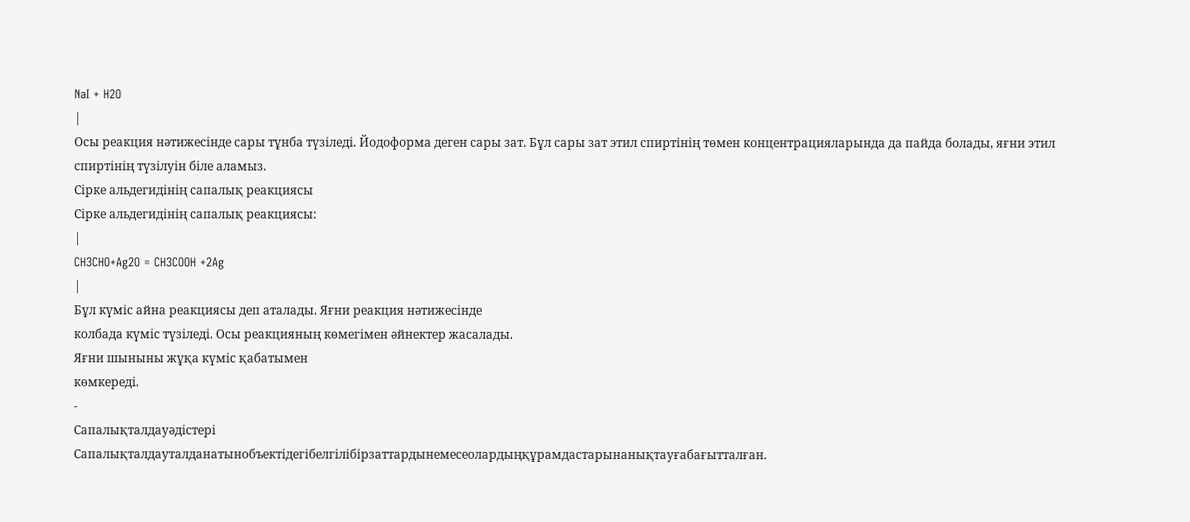NaI + H2O
|
Осы реакция нәтижесінде сары тұнба түзіледі. Йодоформа деген сары зат. Бұл сары зат этил спиртінің төмен концентрацияларында да пайда болады, яғни этил спиртінің түзілуін біле аламыз.
Сірке альдегидінің сапалық реакциясы
Сірке альдегидінің сапалық реакциясы:
|
CH3CHO+Ag2O = CH3COOH +2Ag
|
Бұл күміс айна реакциясы деп аталады. Яғни реакция нәтижесінде
колбада күміс түзіледі. Осы реакцияның көмегімен әйнектер жасалады.
Яғни шыныны жұқа күміс қабатымен
көмкереді.
-
Сапалықталдауәдістері
Сапалықталдауталданатынобъектідегібелгілібірзаттардынемесеолардыңқұрамдастарынанықтауғабағытталған.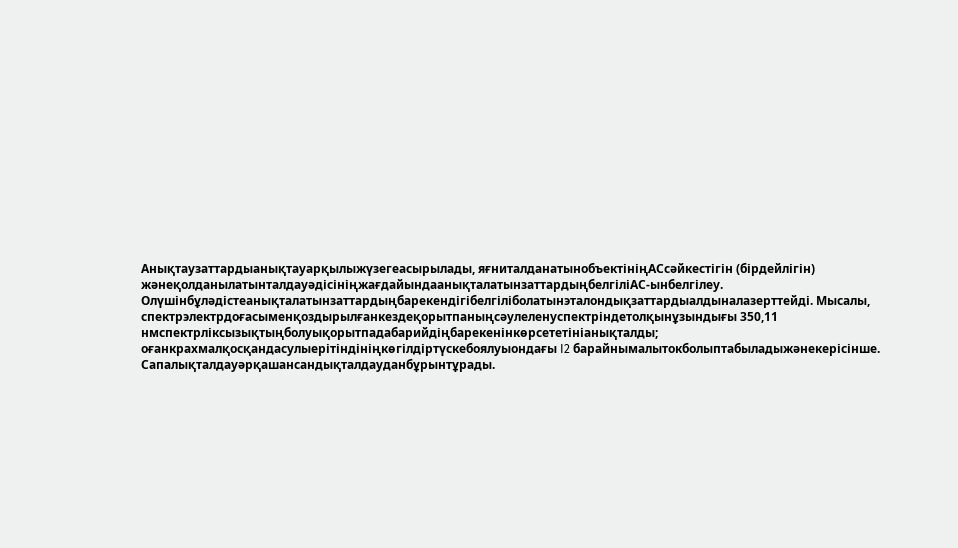Анықтаузаттардыанықтауарқылыжүзегеасырылады, яғниталданатынобъектініңАСсәйкестігін (бірдейлігін) жәнеқолданылатынталдауәдісініңжағдайындаанықталатынзаттардыңбелгіліАС-ынбелгілеу. Олүшінбұләдістеанықталатынзаттардыңбарекендігібелгіліболатынэталондықзаттардыалдыналазерттейді. Мысалы, спектрэлектрдоғасыменқоздырылғанкездеқорытпаныңсәулеленуспектріндетолқынұзындығы 350,11 нмспектрліксызықтыңболуықорытпадабарийдіңбарекенінкөрсететініанықталды; оғанкрахмалқосқандасулыерітіндініңкөгілдіртүскебоялуыондағы I2 барайнымалытокболыптабыладыжәнекерісінше.
Сапалықталдауәрқашансандықталдауданбұрынтұрады.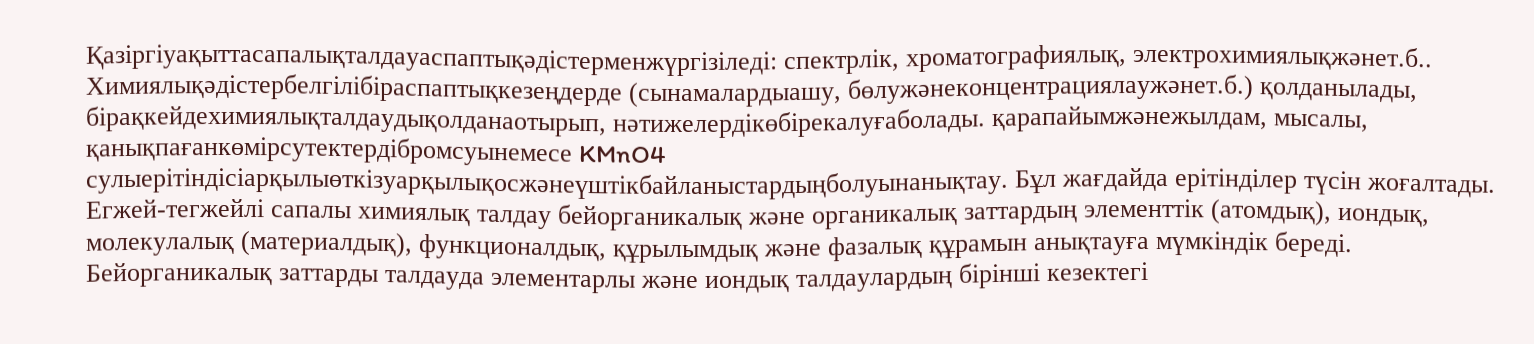Қазіргіуақыттасапалықталдауаспаптықәдістерменжүргізіледі: спектрлік, хроматографиялық, электрохимиялықжәнет.б.. Химиялықәдістербелгілібіраспаптықкезеңдерде (сынамалардыашу, бөлужәнеконцентрациялаужәнет.б.) қолданылады, бірақкейдехимиялықталдаудықолданаотырып, нәтижелердікөбірекалуғаболады. қарапайымжәнежылдам, мысалы, қанықпағанкөмірсутектердібромсуынемесе KMnO4 сулыерітіндісіарқылыөткізуарқылықосжәнеүштікбайланыстардыңболуынанықтау. Бұл жағдайда ерітінділер түсін жоғалтады.
Егжей-тегжейлі сапалы химиялық талдау бейорганикалық және органикалық заттардың элементтік (атомдық), иондық, молекулалық (материалдық), функционалдық, құрылымдық және фазалық құрамын анықтауға мүмкіндік береді.
Бейорганикалық заттарды талдауда элементарлы және иондық талдаулардың бірінші кезектегі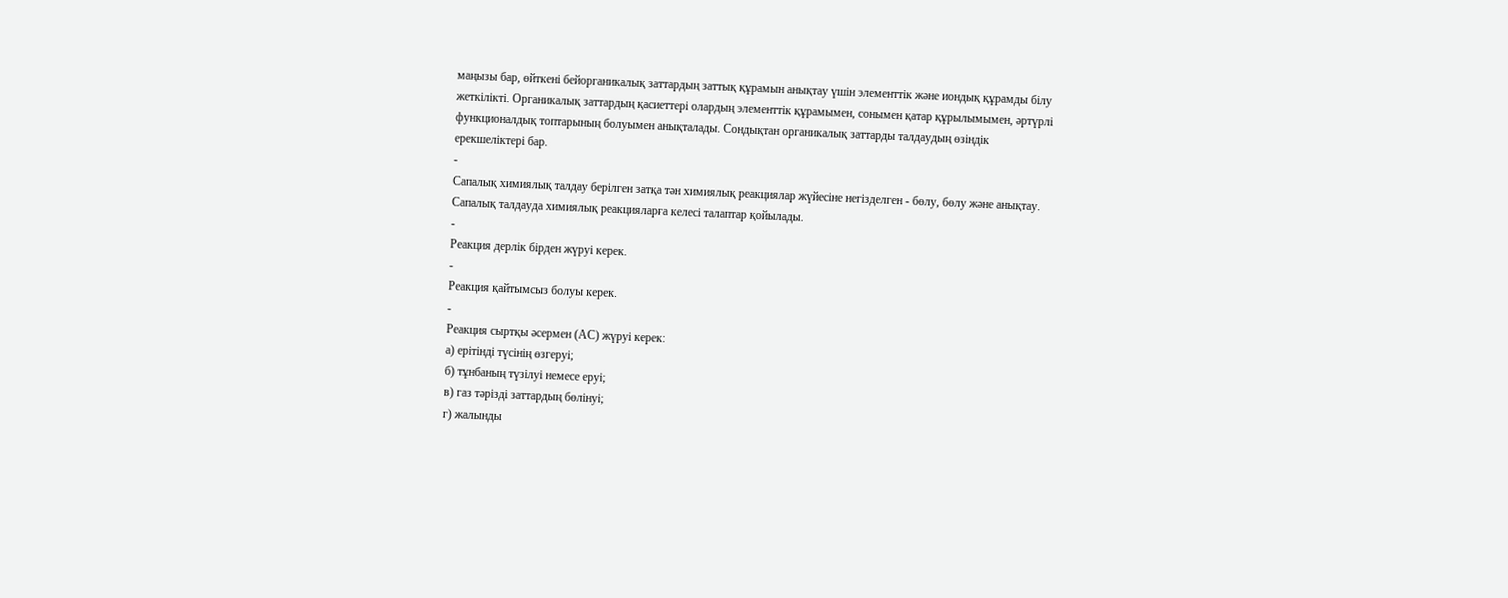маңызы бар, өйткені бейорганикалық заттардың заттық құрамын анықтау үшін элементтік және иондық құрамды білу жеткілікті. Органикалық заттардың қасиеттері олардың элементтік құрамымен, сонымен қатар құрылымымен, әртүрлі функционалдық топтарының болуымен анықталады. Сондықтан органикалық заттарды талдаудың өзіндік ерекшеліктері бар.
-
Сапалық химиялық талдау берілген затқа тән химиялық реакциялар жүйесіне негізделген - бөлу, бөлу және анықтау.
Сапалық талдауда химиялық реакцияларға келесі талаптар қойылады.
-
Реакция дерлік бірден жүруі керек.
-
Реакция қайтымсыз болуы керек.
-
Реакция сыртқы әсермен (АС) жүруі керек:
а) ерітінді түсінің өзгеруі;
б) тұнбаның түзілуі немесе еруі;
в) газ тәрізді заттардың бөлінуі;
г) жалынды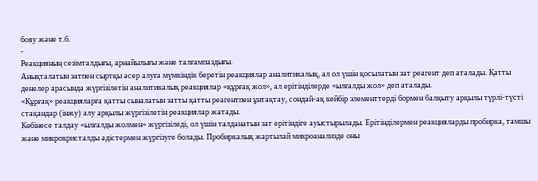бояу және т.б.
-
Реакцияның сезімталдығы, арнайылығы және талғампаздығы.
Анықталатын затпен сыртқы әсер алуға мүмкіндік беретін реакциялар аналитикалық, ал ол үшін қосылатын зат реагент деп аталады. Қатты денелер арасында жүргізілетін аналитикалық реакциялар «құрғақ жол», ал ерітінділерде «ылғалды жол» деп аталады.
«Құрғақ» реакцияларға қатты сыналатын затты қатты реагентпен ұнтақтау, сондай-ақ кейбір элементтерді бормен балқыту арқылы түрлі-түсті стақандар (інжу) алу арқылы жүргізілетін реакциялар жатады.
Көбінесе талдау «ылғалды жолмен» жүргізіледі, ол үшін талданатын зат ерітіндіге ауыстырылады. Ерітінділермен реакцияларды пробирка, тамшы және микрокристалды әдістермен жүргізуге болады. Пробиркалық жартылай микроанализде оны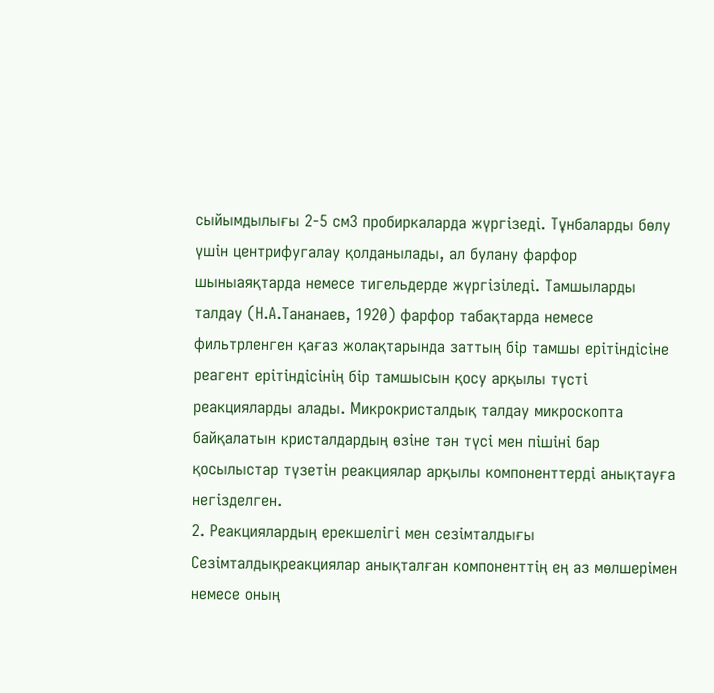сыйымдылығы 2-5 см3 пробиркаларда жүргізеді. Тұнбаларды бөлу үшін центрифугалау қолданылады, ал булану фарфор шыныаяқтарда немесе тигельдерде жүргізіледі. Тамшыларды талдау (Н.А.Тананаев, 1920) фарфор табақтарда немесе фильтрленген қағаз жолақтарында заттың бір тамшы ерітіндісіне реагент ерітіндісінің бір тамшысын қосу арқылы түсті реакцияларды алады. Микрокристалдық талдау микроскопта байқалатын кристалдардың өзіне тән түсі мен пішіні бар қосылыстар түзетін реакциялар арқылы компоненттерді анықтауға негізделген.
2. Реакциялардың ерекшелігі мен сезімталдығы
Сезімталдықреакциялар анықталған компоненттің ең аз мөлшерімен немесе оның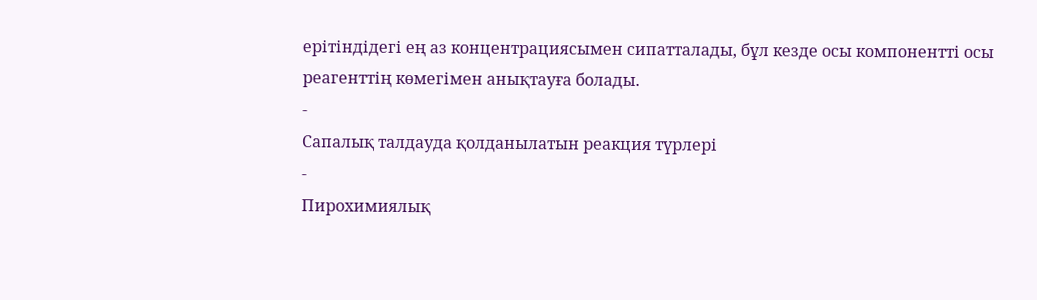ерітіндідегі ең аз концентрациясымен сипатталады, бұл кезде осы компонентті осы реагенттің көмегімен анықтауға болады.
-
Сапалық талдауда қолданылатын реакция түрлері
-
Пирохимиялық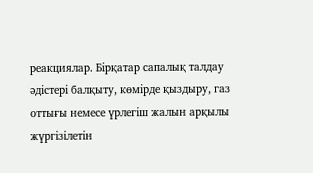реакциялар. Бірқатар сапалық талдау әдістері балқыту, көмірде қыздыру, газ оттығы немесе үрлегіш жалын арқылы жүргізілетін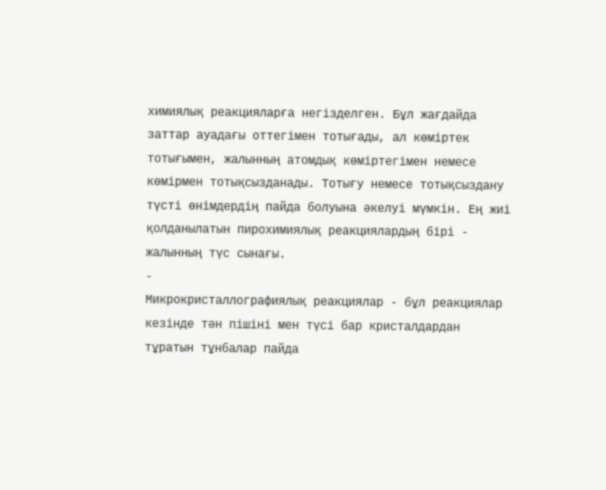химиялық реакцияларға негізделген. Бұл жағдайда заттар ауадағы оттегімен тотығады, ал көміртек тотығымен, жалынның атомдық көміртегімен немесе көмірмен тотықсызданады. Тотығу немесе тотықсыздану түсті өнімдердің пайда болуына әкелуі мүмкін. Ең жиі қолданылатын пирохимиялық реакциялардың бірі - жалынның түс сынағы.
-
Микрокристаллографиялық реакциялар - бұл реакциялар кезінде тән пішіні мен түсі бар кристалдардан тұратын тұнбалар пайда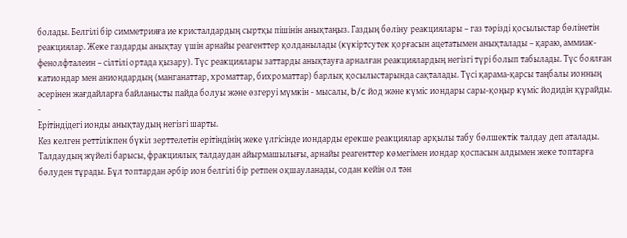болады. Белгілі бір симметрияға ие кристалдардың сыртқы пішінін анықтаңыз. Газдың бөліну реакциялары – газ тәрізді қосылыстар бөлінетін реакциялар. Жеке газдарды анықтау үшін арнайы реагенттер қолданылады (күкіртсутек қорғасын ацетатымен анықталады – қараю, аммиак-фенолфталеин – сілтілі ортада қызару). Түс реакциялары заттарды анықтауға арналған реакциялардың негізгі түрі болып табылады. Түс боялған катиондар мен аниондардың (манганаттар, хроматтар, бихроматтар) барлық қосылыстарында сақталады. Түсі қарама-қарсы таңбалы ионның әсерінен жағдайларға байланысты пайда болуы және өзгеруі мүмкін - мысалы, b/c йод және күміс иондары сары-қоңыр күміс йодидін құрайды.
-
Ерітіндідегі ионды анықтаудың негізгі шарты.
Кез келген реттілікпен бүкіл зерттелетін ерітіндінің жеке үлгісінде иондарды ерекше реакциялар арқылы табу бөлшектік талдау деп аталады. Талдаудың жүйелі барысы, фракциялық талдаудан айырмашылығы, арнайы реагенттер көмегімен иондар қоспасын алдымен жеке топтарға бөлуден тұрады. Бұл топтардан әрбір ион белгілі бір ретпен оқшауланады, содан кейін ол тән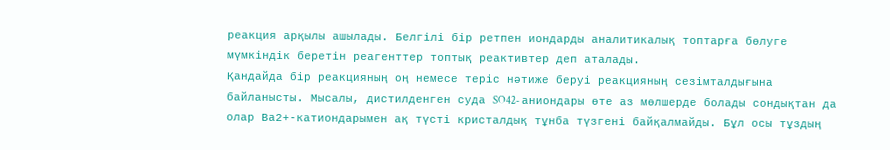реакция арқылы ашылады. Белгілі бір ретпен иондарды аналитикалық топтарға бөлуге мүмкіндік беретін реагенттер топтық реактивтер деп аталады.
Қандайда бір реакцияның оң немесе теріс нәтиже беруі реакцияның сезімталдығына байланысты. Мысалы, дистилденген суда SO42- аниондары өте аз мөлшерде болады сондықтан да олар Ва2+-катиондарымен ақ түсті кристалдық тұнба түзгені байқалмайды. Бұл осы тұздың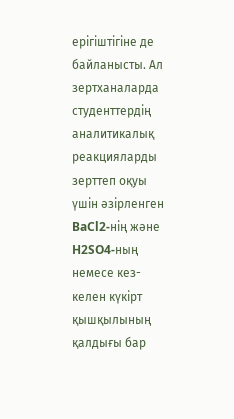ерігіштігіне де байланысты. Ал зертханаларда студенттердің аналитикалық реакцияларды зерттеп оқуы үшін әзірленген BaCl2-нің және H2SO4-ның немесе кез-келен күкірт қышқылының қалдығы бар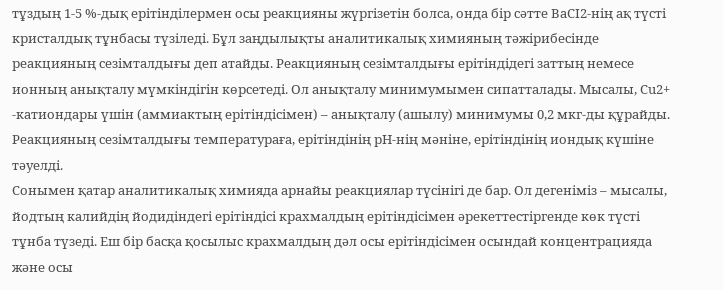тұздың 1-5 %-дық ерітінділермен осы реакцияны жүргізетін болса, онда бір сәтте ВаСІ2-нің ақ түсті кристалдық тұнбасы түзіледі. Бұл заңдылықты аналитикалық химияның тәжірибесінде реакцияның сезімталдығы деп атайды. Реакцияның сезімталдығы ерітіндідегі заттың немесе ионның анықталу мүмкіндігін көрсетеді. Ол анықталу минимумымен сипатталады. Мысалы, Сu2+ -катиондары үшін (аммиактың ерітіндісімен) – анықталу (ашылу) минимумы 0,2 мкг-ды құрайды. Реакцияның сезімталдығы температураға, ерітіндінің рН-нің мәніне, ерітіндінің иондық күшіне тәуелді.
Сонымен қатар аналитикалық химияда арнайы реакциялар түсінігі де бар. Ол дегеніміз – мысалы, йодтың калийдің йодидіндегі ерітіндісі крахмалдың ерітіндісімен әрекеттестіргенде көк түсті тұнба түзеді. Еш бір басқа қосылыс крахмалдың дәл осы ерітіндісімен осындай концентрацияда және осы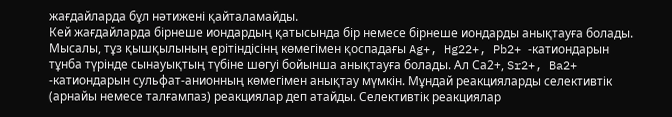жағдайларда бұл нәтижені қайталамайды.
Кей жағдайларда бірнеше иондардың қатысында бір немесе бірнеше иондарды анықтауға болады. Мысалы, тұз қышқылының ерітіндісінң көмегімен қоспадағы Ag+, Hg22+, Pb2+ -катиондарын тұнба түрінде сынауықтың түбіне шөгуі бойынша анықтауға болады. Ал Са2+, Sr2+, Ba2+ -катиондарын сульфат-анионның көмегімен анықтау мүмкін. Мұндай реакцияларды селективтік (арнайы немесе талғампаз) реакциялар деп атайды. Селективтік реакциялар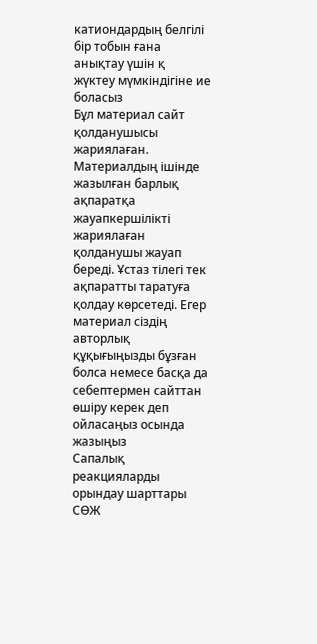катиондардың белгілі бір тобын ғана анықтау үшін қ
жүктеу мүмкіндігіне ие боласыз
Бұл материал сайт қолданушысы жариялаған. Материалдың ішінде жазылған барлық ақпаратқа жауапкершілікті жариялаған қолданушы жауап береді. Ұстаз тілегі тек ақпаратты таратуға қолдау көрсетеді. Егер материал сіздің авторлық құқығыңызды бұзған болса немесе басқа да себептермен сайттан өшіру керек деп ойласаңыз осында жазыңыз
Сапалық реакцияларды орындау шарттары СӨЖ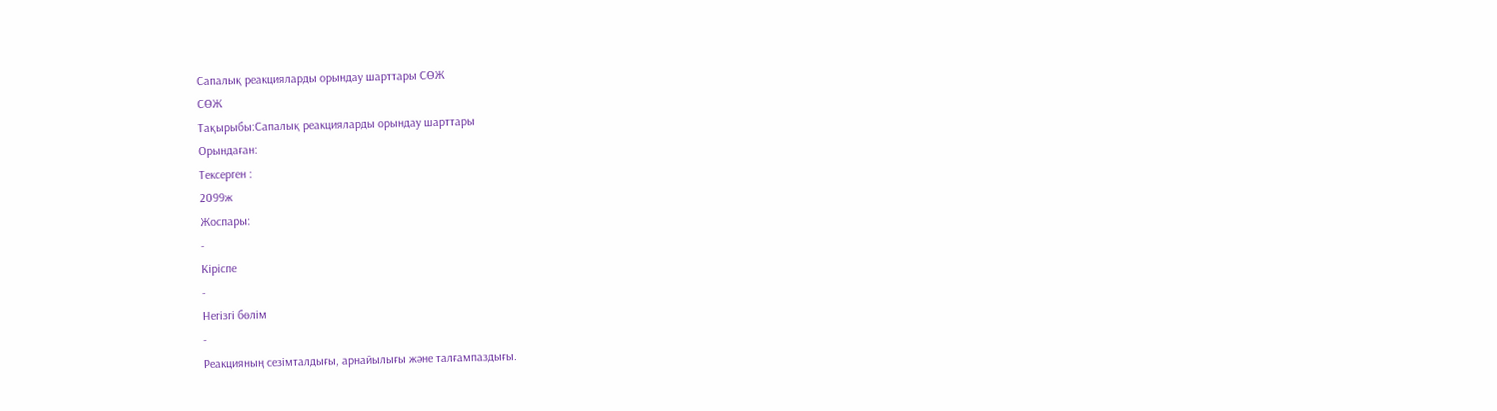Сапалық реакцияларды орындау шарттары СӨЖ
СӨЖ
Тақырыбы:Сапалық реакцияларды орындау шарттары
Орындаған:
Тексерген :
2099ж
Жоспары:
-
Кіріспе
-
Негізгі бөлім
-
Реакцияның сезімталдығы, арнайылығы және талғампаздығы.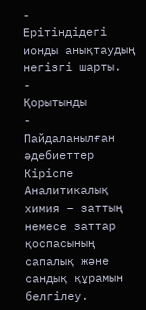-
Ерітіндідегі ионды анықтаудың негізгі шарты.
-
Қорытынды
-
Пайдаланылған әдебиеттер
Кіріспе
Аналитикалық химия – заттың немесе заттар қоспасының сапалық және сандық құрамын белгілеу.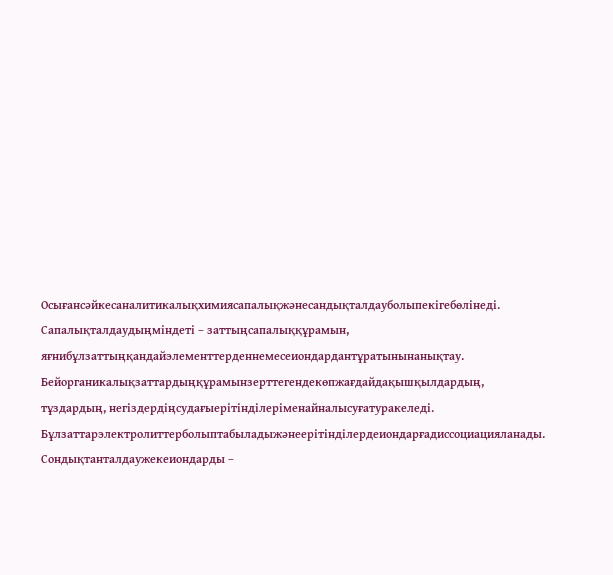Осығансәйкесаналитикалықхимиясапалықжәнесандықталдауболыпекігебөлінеді.
Сапалықталдаудыңміндеті – заттыңсапалыққұрамын, яғнибұлзаттыңқандайэлементтерденнемесеиондардантұратынынанықтау.
Бейорганикалықзаттардыңқұрамынзерттегендекөпжағдайдақышқылдардың, тұздардың, негіздердіңсудағыерітінділеріменайналысуғатуракеледі. Бұлзаттарэлектролиттерболыптабыладыжәнеерітінділердеиондарғадиссоциацияланады. Сондықтанталдаужекеиондарды –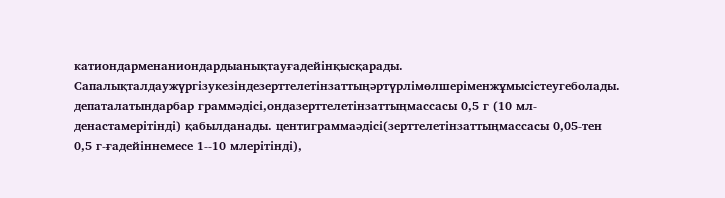катиондарменаниондардыанықтауғадейінқысқарады.
Сапалықталдаужүргізукезіндезерттелетінзаттыңәртүрлімөлшеріменжұмысістеугеболады. депаталатындарбар граммәдісі,ондазерттелетінзаттыңмассасы 0,5 г (10 мл-денастамерітінді) қабылданады. центиграммаәдісі(зерттелетінзаттыңмассасы 0,05-тен 0,5 г-ғадейіннемесе 1--10 млерітінді),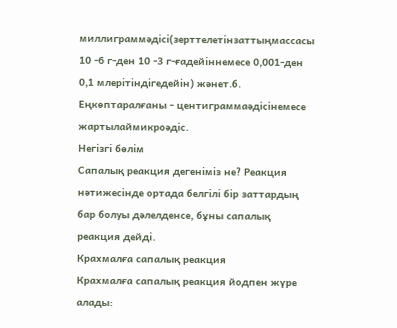миллиграммәдісі(зерттелетінзаттыңмассасы 10 -6 г-ден 10 -3 г-ғадейіннемесе 0,001-ден 0,1 млерітіндігедейін) жәнет.б. Еңкөптаралғаны - центиграммаәдісінемесе жартылаймикроәдіс.
Негізгі бөлім
Сапалық реакция дегеніміз не? Реакция нәтижесінде ортада белгілі бір заттардың бар болуы дәлелденсе, бұны сапалық реакция дейді.
Крахмалға сапалық реакция
Крахмалға сапалық реакция йодпен жүре алады: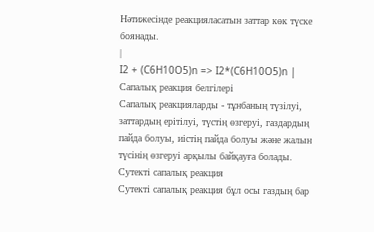Нәтижесінде реакцияласатын заттар көк түске боянады.
|
I2 + (C6H10O5)n => I2*(C6H10O5)n |
Сапалық реакция белгілері
Сапалық реакцияларды - тұнбаның түзілуі, заттардың ерітілуі, түстің өзгеруі, газдардың пайда болуы, иістің пайда болуы және жалын түсінің өзгеруі арқылы байқауға болады.
Сутекті сапалық реакция
Сутекті сапалық реакция бұл осы газдың бар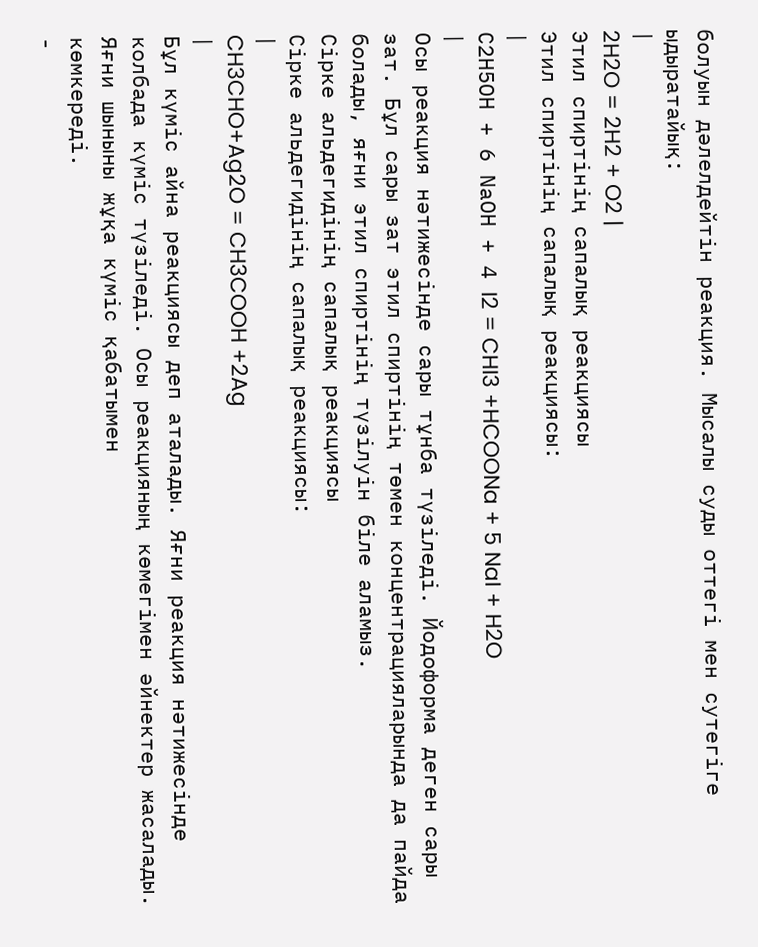болуын дәлелдейтін реакция. Мысалы суды оттегі мен сутегіге ыдыратайық:
|
2H2O = 2H2 + O2 |
Этил спиртінің сапалық реакциясы
Этил спиртінің сапалық реакциясы:
|
С2Н5ОН + 6 NaОН + 4 I2 = CHI3 +HCOONa + 5 NaI + H2O
|
Осы реакция нәтижесінде сары тұнба түзіледі. Йодоформа деген сары зат. Бұл сары зат этил спиртінің төмен концентрацияларында да пайда болады, яғни этил спиртінің түзілуін біле аламыз.
Сірке альдегидінің сапалық реакциясы
Сірке альдегидінің сапалық реакциясы:
|
CH3CHO+Ag2O = CH3COOH +2Ag
|
Бұл күміс айна реакциясы деп аталады. Яғни реакция нәтижесінде
колбада күміс түзіледі. Осы реакцияның көмегімен әйнектер жасалады.
Яғни шыныны жұқа күміс қабатымен
көмкереді.
-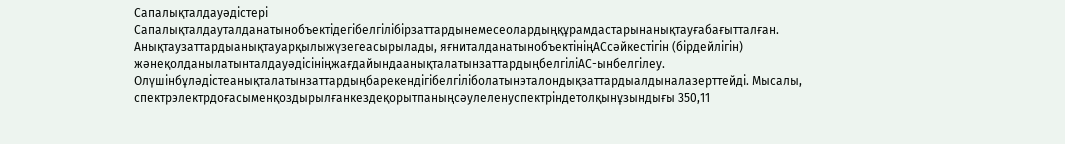Сапалықталдауәдістері
Сапалықталдауталданатынобъектідегібелгілібірзаттардынемесеолардыңқұрамдастарынанықтауғабағытталған. Анықтаузаттардыанықтауарқылыжүзегеасырылады, яғниталданатынобъектініңАСсәйкестігін (бірдейлігін) жәнеқолданылатынталдауәдісініңжағдайындаанықталатынзаттардыңбелгіліАС-ынбелгілеу. Олүшінбұләдістеанықталатынзаттардыңбарекендігібелгіліболатынэталондықзаттардыалдыналазерттейді. Мысалы, спектрэлектрдоғасыменқоздырылғанкездеқорытпаныңсәулеленуспектріндетолқынұзындығы 350,11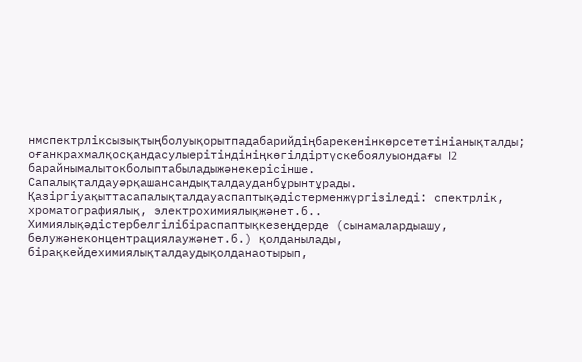нмспектрліксызықтыңболуықорытпадабарийдіңбарекенінкөрсететініанықталды; оғанкрахмалқосқандасулыерітіндініңкөгілдіртүскебоялуыондағы I2 барайнымалытокболыптабыладыжәнекерісінше.
Сапалықталдауәрқашансандықталдауданбұрынтұрады.
Қазіргіуақыттасапалықталдауаспаптықәдістерменжүргізіледі: спектрлік, хроматографиялық, электрохимиялықжәнет.б.. Химиялықәдістербелгілібіраспаптықкезеңдерде (сынамалардыашу, бөлужәнеконцентрациялаужәнет.б.) қолданылады, бірақкейдехимиялықталдаудықолданаотырып,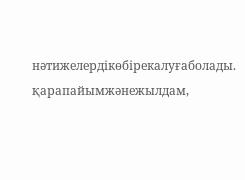нәтижелердікөбірекалуғаболады. қарапайымжәнежылдам,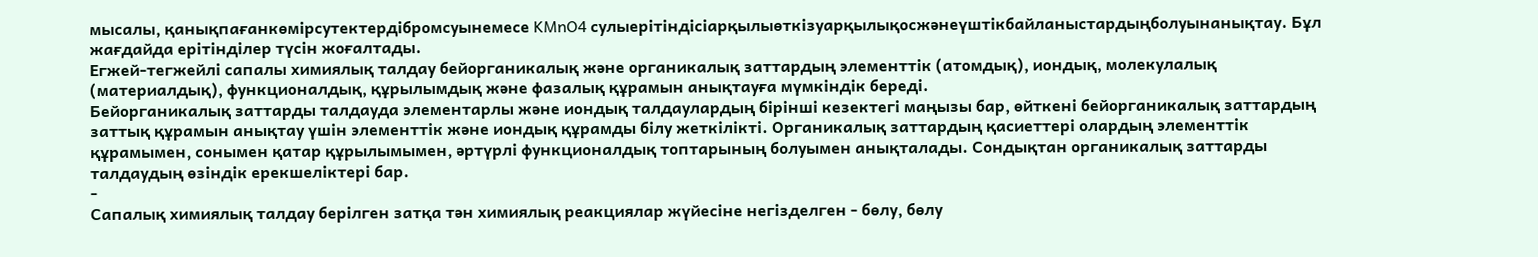мысалы, қанықпағанкөмірсутектердібромсуынемесе KMnO4 сулыерітіндісіарқылыөткізуарқылықосжәнеүштікбайланыстардыңболуынанықтау. Бұл жағдайда ерітінділер түсін жоғалтады.
Егжей-тегжейлі сапалы химиялық талдау бейорганикалық және органикалық заттардың элементтік (атомдық), иондық, молекулалық (материалдық), функционалдық, құрылымдық және фазалық құрамын анықтауға мүмкіндік береді.
Бейорганикалық заттарды талдауда элементарлы және иондық талдаулардың бірінші кезектегі маңызы бар, өйткені бейорганикалық заттардың заттық құрамын анықтау үшін элементтік және иондық құрамды білу жеткілікті. Органикалық заттардың қасиеттері олардың элементтік құрамымен, сонымен қатар құрылымымен, әртүрлі функционалдық топтарының болуымен анықталады. Сондықтан органикалық заттарды талдаудың өзіндік ерекшеліктері бар.
-
Сапалық химиялық талдау берілген затқа тән химиялық реакциялар жүйесіне негізделген - бөлу, бөлу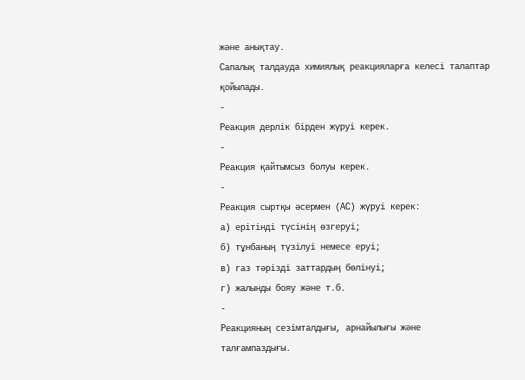және анықтау.
Сапалық талдауда химиялық реакцияларға келесі талаптар қойылады.
-
Реакция дерлік бірден жүруі керек.
-
Реакция қайтымсыз болуы керек.
-
Реакция сыртқы әсермен (АС) жүруі керек:
а) ерітінді түсінің өзгеруі;
б) тұнбаның түзілуі немесе еруі;
в) газ тәрізді заттардың бөлінуі;
г) жалынды бояу және т.б.
-
Реакцияның сезімталдығы, арнайылығы және талғампаздығы.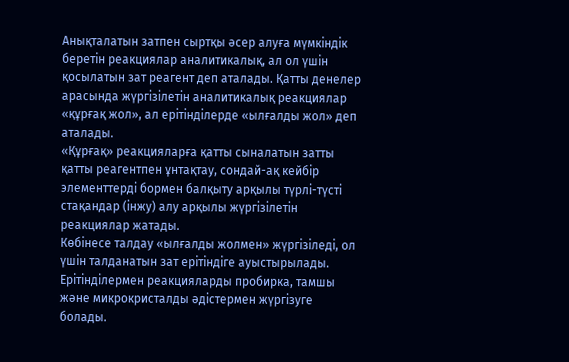Анықталатын затпен сыртқы әсер алуға мүмкіндік беретін реакциялар аналитикалық, ал ол үшін қосылатын зат реагент деп аталады. Қатты денелер арасында жүргізілетін аналитикалық реакциялар «құрғақ жол», ал ерітінділерде «ылғалды жол» деп аталады.
«Құрғақ» реакцияларға қатты сыналатын затты қатты реагентпен ұнтақтау, сондай-ақ кейбір элементтерді бормен балқыту арқылы түрлі-түсті стақандар (інжу) алу арқылы жүргізілетін реакциялар жатады.
Көбінесе талдау «ылғалды жолмен» жүргізіледі, ол үшін талданатын зат ерітіндіге ауыстырылады. Ерітінділермен реакцияларды пробирка, тамшы және микрокристалды әдістермен жүргізуге болады.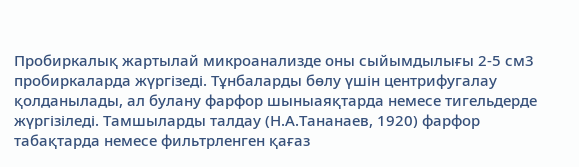Пробиркалық жартылай микроанализде оны сыйымдылығы 2-5 см3 пробиркаларда жүргізеді. Тұнбаларды бөлу үшін центрифугалау қолданылады, ал булану фарфор шыныаяқтарда немесе тигельдерде жүргізіледі. Тамшыларды талдау (Н.А.Тананаев, 1920) фарфор табақтарда немесе фильтрленген қағаз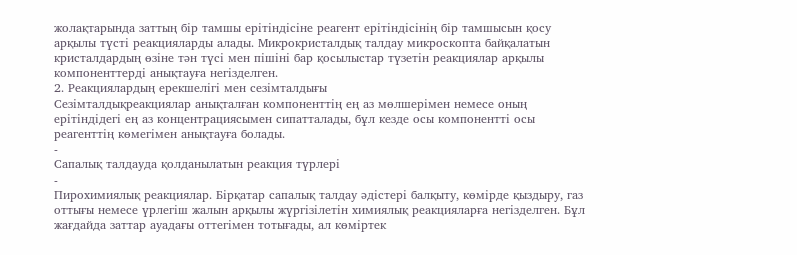жолақтарында заттың бір тамшы ерітіндісіне реагент ерітіндісінің бір тамшысын қосу арқылы түсті реакцияларды алады. Микрокристалдық талдау микроскопта байқалатын кристалдардың өзіне тән түсі мен пішіні бар қосылыстар түзетін реакциялар арқылы компоненттерді анықтауға негізделген.
2. Реакциялардың ерекшелігі мен сезімталдығы
Сезімталдықреакциялар анықталған компоненттің ең аз мөлшерімен немесе оның ерітіндідегі ең аз концентрациясымен сипатталады, бұл кезде осы компонентті осы реагенттің көмегімен анықтауға болады.
-
Сапалық талдауда қолданылатын реакция түрлері
-
Пирохимиялық реакциялар. Бірқатар сапалық талдау әдістері балқыту, көмірде қыздыру, газ оттығы немесе үрлегіш жалын арқылы жүргізілетін химиялық реакцияларға негізделген. Бұл жағдайда заттар ауадағы оттегімен тотығады, ал көміртек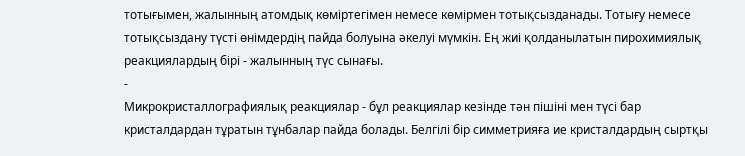тотығымен, жалынның атомдық көміртегімен немесе көмірмен тотықсызданады. Тотығу немесе тотықсыздану түсті өнімдердің пайда болуына әкелуі мүмкін. Ең жиі қолданылатын пирохимиялық реакциялардың бірі - жалынның түс сынағы.
-
Микрокристаллографиялық реакциялар - бұл реакциялар кезінде тән пішіні мен түсі бар кристалдардан тұратын тұнбалар пайда болады. Белгілі бір симметрияға ие кристалдардың сыртқы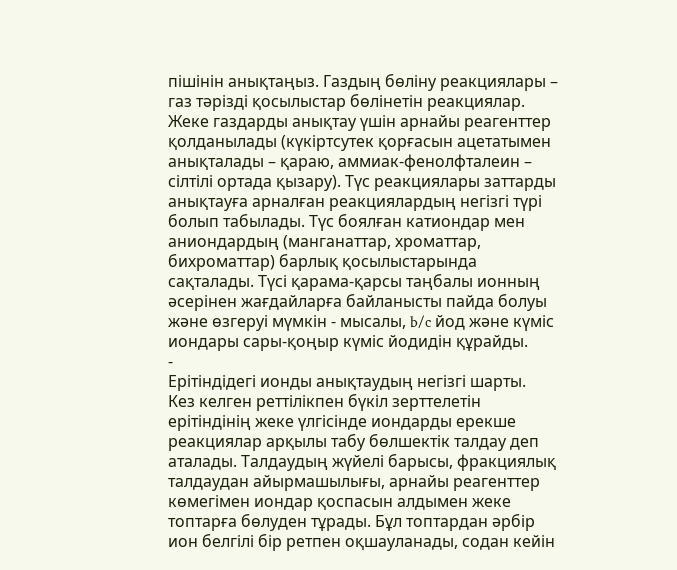пішінін анықтаңыз. Газдың бөліну реакциялары – газ тәрізді қосылыстар бөлінетін реакциялар. Жеке газдарды анықтау үшін арнайы реагенттер қолданылады (күкіртсутек қорғасын ацетатымен анықталады – қараю, аммиак-фенолфталеин – сілтілі ортада қызару). Түс реакциялары заттарды анықтауға арналған реакциялардың негізгі түрі болып табылады. Түс боялған катиондар мен аниондардың (манганаттар, хроматтар, бихроматтар) барлық қосылыстарында сақталады. Түсі қарама-қарсы таңбалы ионның әсерінен жағдайларға байланысты пайда болуы және өзгеруі мүмкін - мысалы, b/c йод және күміс иондары сары-қоңыр күміс йодидін құрайды.
-
Ерітіндідегі ионды анықтаудың негізгі шарты.
Кез келген реттілікпен бүкіл зерттелетін ерітіндінің жеке үлгісінде иондарды ерекше реакциялар арқылы табу бөлшектік талдау деп аталады. Талдаудың жүйелі барысы, фракциялық талдаудан айырмашылығы, арнайы реагенттер көмегімен иондар қоспасын алдымен жеке топтарға бөлуден тұрады. Бұл топтардан әрбір ион белгілі бір ретпен оқшауланады, содан кейін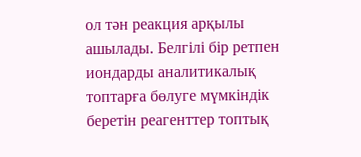ол тән реакция арқылы ашылады. Белгілі бір ретпен иондарды аналитикалық топтарға бөлуге мүмкіндік беретін реагенттер топтық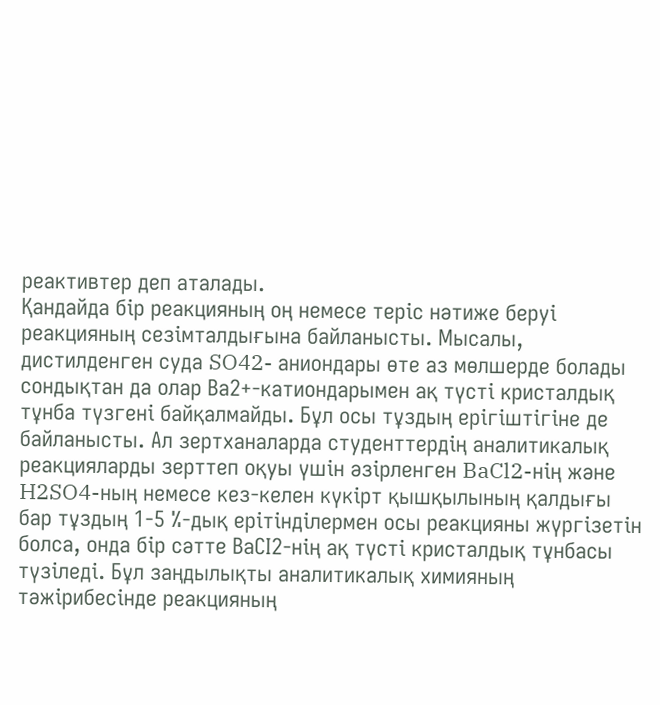реактивтер деп аталады.
Қандайда бір реакцияның оң немесе теріс нәтиже беруі реакцияның сезімталдығына байланысты. Мысалы, дистилденген суда SO42- аниондары өте аз мөлшерде болады сондықтан да олар Ва2+-катиондарымен ақ түсті кристалдық тұнба түзгені байқалмайды. Бұл осы тұздың ерігіштігіне де байланысты. Ал зертханаларда студенттердің аналитикалық реакцияларды зерттеп оқуы үшін әзірленген BaCl2-нің және H2SO4-ның немесе кез-келен күкірт қышқылының қалдығы бар тұздың 1-5 %-дық ерітінділермен осы реакцияны жүргізетін болса, онда бір сәтте ВаСІ2-нің ақ түсті кристалдық тұнбасы түзіледі. Бұл заңдылықты аналитикалық химияның тәжірибесінде реакцияның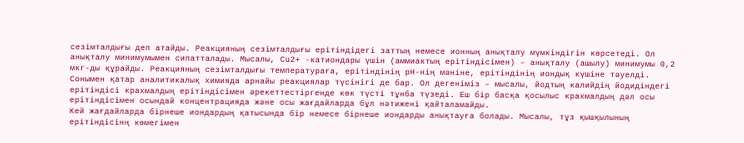сезімталдығы деп атайды. Реакцияның сезімталдығы ерітіндідегі заттың немесе ионның анықталу мүмкіндігін көрсетеді. Ол анықталу минимумымен сипатталады. Мысалы, Сu2+ -катиондары үшін (аммиактың ерітіндісімен) – анықталу (ашылу) минимумы 0,2 мкг-ды құрайды. Реакцияның сезімталдығы температураға, ерітіндінің рН-нің мәніне, ерітіндінің иондық күшіне тәуелді.
Сонымен қатар аналитикалық химияда арнайы реакциялар түсінігі де бар. Ол дегеніміз – мысалы, йодтың калийдің йодидіндегі ерітіндісі крахмалдың ерітіндісімен әрекеттестіргенде көк түсті тұнба түзеді. Еш бір басқа қосылыс крахмалдың дәл осы ерітіндісімен осындай концентрацияда және осы жағдайларда бұл нәтижені қайталамайды.
Кей жағдайларда бірнеше иондардың қатысында бір немесе бірнеше иондарды анықтауға болады. Мысалы, тұз қышқылының ерітіндісінң көмегімен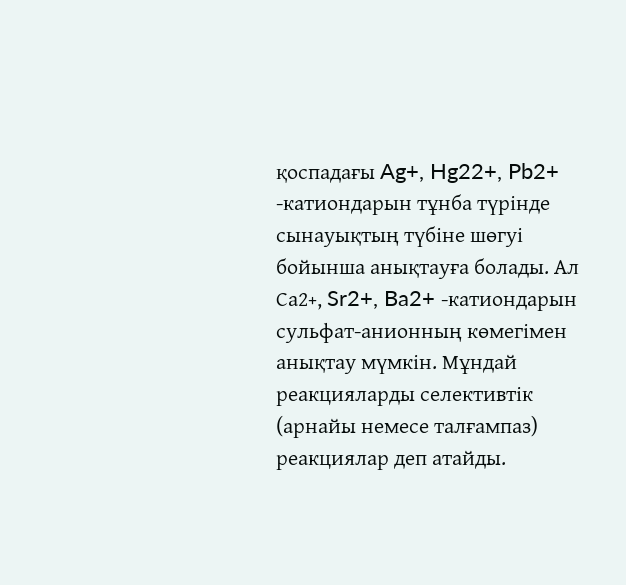қоспадағы Ag+, Hg22+, Pb2+ -катиондарын тұнба түрінде сынауықтың түбіне шөгуі бойынша анықтауға болады. Ал Са2+, Sr2+, Ba2+ -катиондарын сульфат-анионның көмегімен анықтау мүмкін. Мұндай реакцияларды селективтік (арнайы немесе талғампаз) реакциялар деп атайды.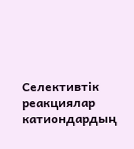Селективтік реакциялар катиондардың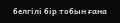белгілі бір тобын ғана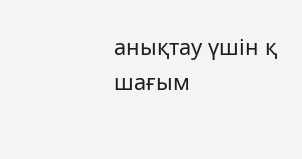анықтау үшін қ
шағым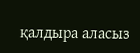қалдыра аласыз